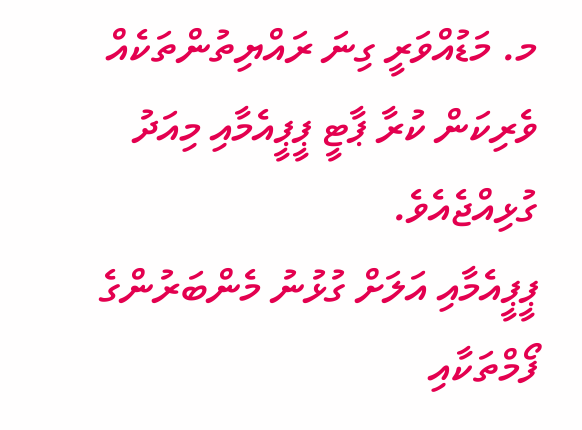މ. މަޑުއްވަރީ ގިނަ ރައްޔިތުންތަކެއް ވެރިކަން ކުރާ ޕާޓީ ޕީޕީއެމާއި މިއަދު ގުޅިއްޖެއެވެ.
ޕީޕީއެމާއި އަލަށް ގުޅުނު މެންބަރުންގެ ފޯމްތަކާއި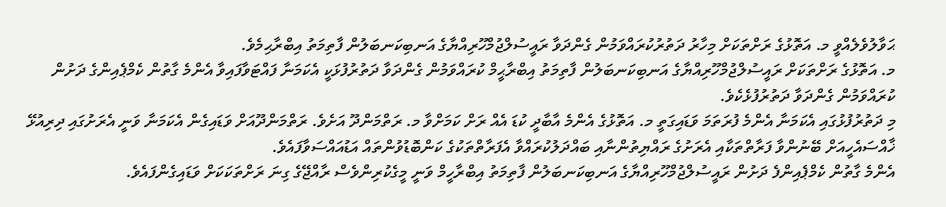ޙަވާލުވެލެއްވީ މ. އަތޮޅުގެ ރަށްތަކަށް މިހާރު ދަތުރުކުރައްވަމުން ގެންދަވާ ރައީސުލްޖުމްހޫރިއްޔާގެ އަނބިކަނބަލުން ފާތިމަތު އިބްރާޙިމެވެ.
މ. އަތޮޅުގެ ރަށްތަކަށް ރައީސުލްޖުމްހޫރިއްޔާގެ އަނބިކަނބަލުން ފާތިމަތު އިބްރާޙީމް ކުރައްވަމުން ގެންދަވާ ދަތުރުފުޅަކީ އެކަމަނާ ފައްޓަވާފައިވާ އެންމެ ގާތުން ކެމްޕެއިންގެ ދަށުން ކުރައްވަމުން ގެންދަވާ ދަތުރުފުޅެކެވެ.
މި ދަތުރުފުޅުގައި އެކަމަނާ އެންމެ ފުރަތަމަ ވަޑައިގަތީ މ. އަތޮޅުގެ އެންމެ އާބާދީ ކުޑަ އެއް ރަށް ކަމަށްވާ މ. ރަތްމަންދޫ އަށެވެ. ރަތްމަންދޫއަށް ވަޑައިގެން އެކަމަނާ ވަނީ އެރަށުގައި ދިރިއުޅޭ ޚާއްސައެހީއަށް ބޭނުންވާ ފަރާތްތަކާއި އެރަށުގެ ރައްޔިތުންނާއި ބައްދަލުކުރައްވާ އެފަރާތްތަކުގެ ކަންބޮޑުވުންތައް އަޑުއައްސަވާފައެވެ.
އެންމެ ގާތުން ކެމްޕެއިންފެ ދަށުން ރައީސުލްޖުމްހޫރިއްޔާގެ އަނބިކަނބަލުން ފާތިމަތު އިބްރާހީމް ވަނީ މީގެކުރިންވެސް ރާއްޖޭގެ ގިނަ ރަށްތަކަކަށް ވަޑައިގެންފައެވެ.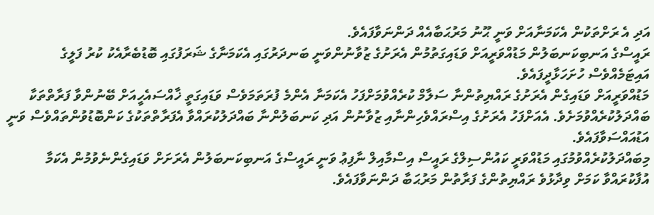އަދި އެ ރަށްތަކުން އެކަމަނާއަށް ވަނީ ޙޫނު މަރުޙަބާއެއް ދަންނަވާފައެވެ.
ރައީސްގެ އަނބިކަނބަލުން މަޑުއްވަރީއަށް ވަޑައިގަތުމުން އެރަށުގެ ޒުވާނުންވަނީ ބަނދަރުގައި އެކަމަނާގެ ޝަރަފުގައި ބޮޑުބެރާއެކު ކުރު ފަލީގެ އައިޓަމެއްވެސް ހުށަހަޅާދީފައެވެ.
މަޑުއްވަރީއަށް ވަޑައިގެން އެރަށުގެ ރައްޔިތުންނާ ސަލާމް ކުރެއްވުމަށްފަހު އެކަމަނާ އެންމެ ފުރަތަމަވެސް ވަޑައިގަތީ ޚާއްސައެހީއަށް ބޭނުންވާ ފަރާތްތަކާ ބައްދަލުކުރެއްވުމަށެވެ. އެއަށްފަހު އެރަށުގެ އިސްރައްވެހިންނާއި ޒުވާނުން އަދި ކަނބަލުންނާ ބައްދަލުކުރައްވާ އެފަރާތްތަކުގެ ކަންބޮޑުވުންތައްވެސް ވަނީ އަޑުއައްސަވާފައެވެ.
މިބައްދަލުކުރެއްވުމުގައި މަޑުއްވަރީ ކައުންސިލްގެ ރައީސް އިސްމާއިލް ނާފިޢު ވަނީ ރައީސްގެ އަނބިކަނބަލުން އެރަށަށް ވަޑައިގެންނެވުމުން އެކަމާ އުފާކުރައްވާ ކަމަށް ވިދާޅުވެ ރައްޔިތުންގެ ފަރާތުން މަރުޙަބާ ދަންނަވާފައެވެ.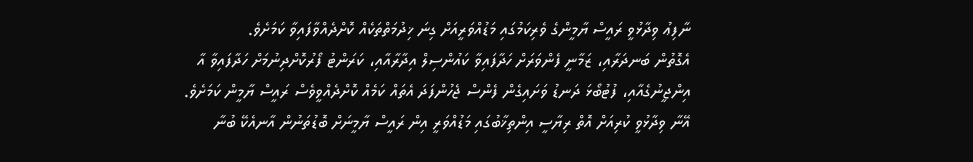ނާފިޢު ވިދާޅުވީ ރައީސް ޔާމީންގެ ވެރިކަމުގައި މަޑުއްވަރީއަށް ގިނަ ޚިދުމަތްތަކެއް ކޮށްދެއްވާފައިވާ ކަމަށެވެ.
އެގޮތުން ބަނދަރާއި، ޒަމާނީ ފެންވަރަށް ހަދާފައިވާ ކައުންސިލް އިދާރާއާއި، ކަރަންޓު ފޯރުކޮށްދިނުމަށް ހަދާފައިވާ އާ އިންޖީނުގެއާއި، ފުޓުބޯޅަ ދަނޑު ވަށައިގެން ފެންސް ޖެހުންފަދަ އެތައް ކަމެއް ކޮށްދެއްވީވެސް ރައީސް ޔާމީން ކަމަށެވެ. އޭނާ ވިދާޅުވީ ކުރިއަށް އޮތް ރިޔާސީ އިންތިޚާބުގައި މަޑުއްވަރީ އިން ރައީސް ޔާމީނަށް ބޮޑުތަނުން އާނއެކޭ ބުނާ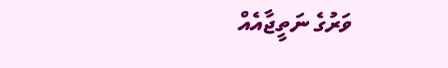ވަރުގެ ނަތީޖާއެއް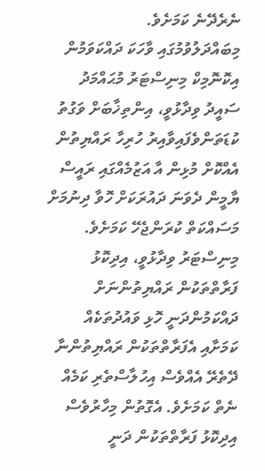ނެރެދޭނެ ކަމަށެވެ.
މިބައްދަލުވުމުގައި ވާހަކަ ދައްކަވަމުން އިކޮނޮމިކް މިނިސްޓަރު މުޙައްމަދު ސައީދު ވިދާޅުވީ، އިންތިޚާބަށް ވަގުތު ކުޑަތަންވެފައިވާއިރު ހުރިހާ ރައްޔިތުން އެއްކޮށް މުޅިން އާ އަޒުމެއްގައި ރައީސް ޔާމީން ދެވަނަ ދައުރަކަށް ހޮވާ ދިނުމަށް މަސައްކަތް ކުރަންޖެހޭ ކަމަށެވެ.
މިނިސްޓަރު ވިދާޅުވީ، އިދިކޮޅު ފަރާތްތަކުން ރައްޔިތުންނަށް ދައްކަމުންދަނީ ހޮޅި ވައުދުތަކެއް ކަމަށާއި އެފަރާތްތަކުން ރައްޔިތުންނާ ދޭތެރޭ އެއްވެސް އިހުލާސްތެރި ކަމެއް ނެތް ކަމަށެވެ. އެގޮތުން މިހާރުވެސް އިދިކޮޅު ފަރާތްތަކުން ދަނީ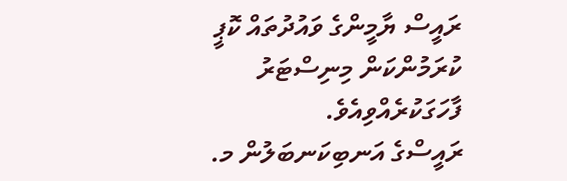ރައީސް ޔާމީންގެ ވައުދުތައް ކޮޕީ ކުރަމުންކަން މިނިސްޓަރު ފާހަގަކުރެއްވިއެވެ.
ރައީސްގެ އަނބިކަނބަލުން މ.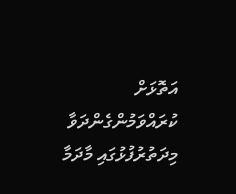އަތޮޅަށް ކުރައްވަމުންގެންދަވާ މިދަތުރުފުޅުގައި މާދަމާ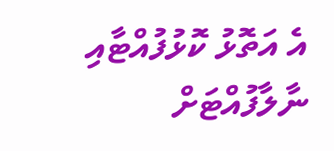އެ އަތޮޅު ކޮޅުފުއްޓާއި ނާލާފުއްޓަށް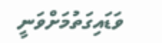ވަޑައިގަތުމަށްވަނީ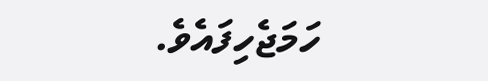ހަމަޖެހިފައެވެ.